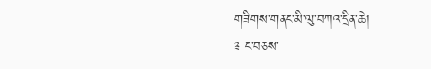གཟིགས་གནང་མི་ལུ་བཀའ་དྲིན་ཆེ།
༉ ང་བཅས་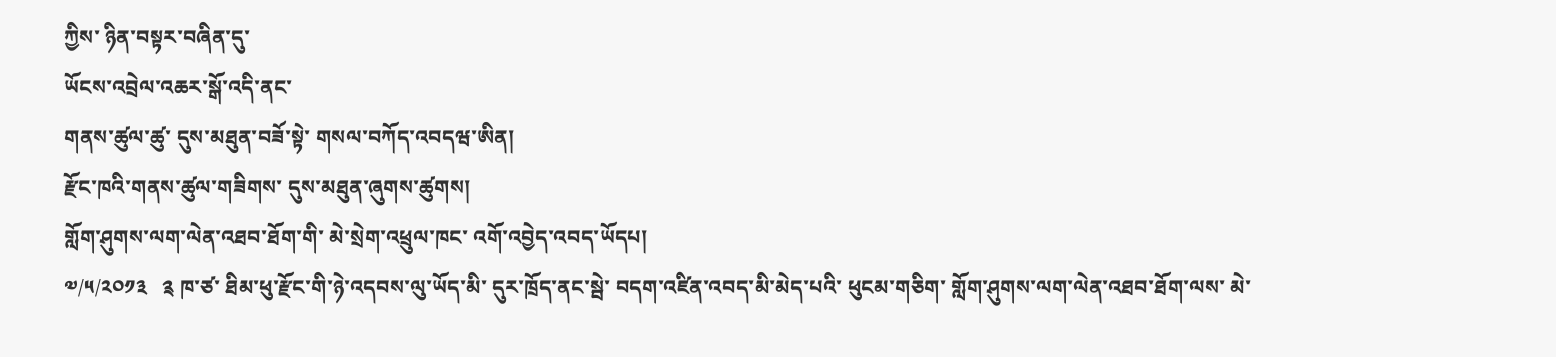ཀྱིས་ ཉིན་བསྟར་བཞིན་དུ་
ཡོངས་འབྲེལ་འཆར་སྒོ་འདི་ནང་
གནས་ཚུལ་ཚུ་ དུས་མཐུན་བཟོ་སྟེ་ གསལ་བཀོད་འབདཝ་ཨིན།
རྫོང་ཁའི་གནས་ཚུལ་གཟིགས་ དུས་མཐུན་ཞུགས་ཚུགས།
གློག་ཤུགས་ལག་ལེན་འཐབ་ཐོག་གི་ མེ་སྲེག་འཕྲུལ་ཁང་ འགོ་འབྱེད་འབད་ཡོདཔ།
༧/༥/༢༠༡༣   ༉ ཁ་ཙ་ ཐིམ་ཕུ་རྫོང་གི་ཉེ་འདབས་ལུ་ཡོད་མི་ དུར་ཁྲོད་ནང་སྦེ་ བདག་འཛིན་འབད་མི་མེད་པའི་ ཕུངམ་གཅིག་ གློག་ཤུགས་ལག་ལེན་འཐབ་ཐོག་ལས་ མེ་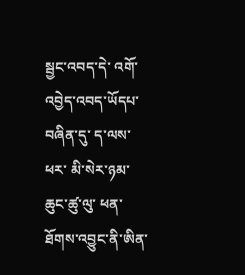སྦྱང་འབད་དེ་ འགོ་འབྱེད་འབད་ཡོདཔ་བཞིན་དུ་ ད་ལས་ཕར་ མི་སེར་ཉམ་ཆུང་ཚུ་ལུ་ ཕན་ཐོགས་འབྱུང་ནི་ཨིན་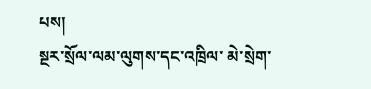པས།
སྔར་སྲོལ་ལམ་ལུགས་དང་འཁྲིལ་ མེ་སྲེག་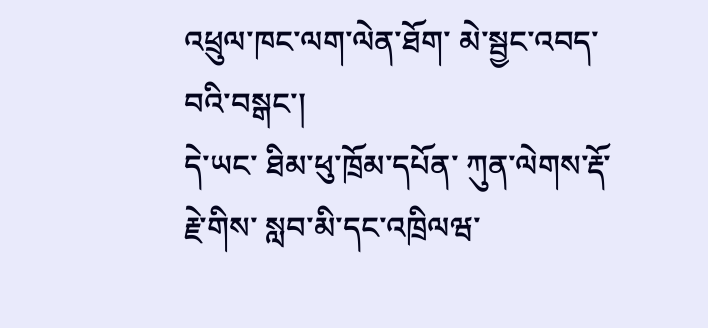འཕྲུལ་ཁང་ལག་ལེན་ཐོག་ མེ་སྦྱང་འབད་བའི་བསྒང་།
དེ་ཡང་ ཐིམ་ཕུ་ཁྲོམ་དཔོན་ ཀུན་ལེགས་རྡོ་རྗེ་གིས་ སླབ་མི་དང་འཁྲིལཝ་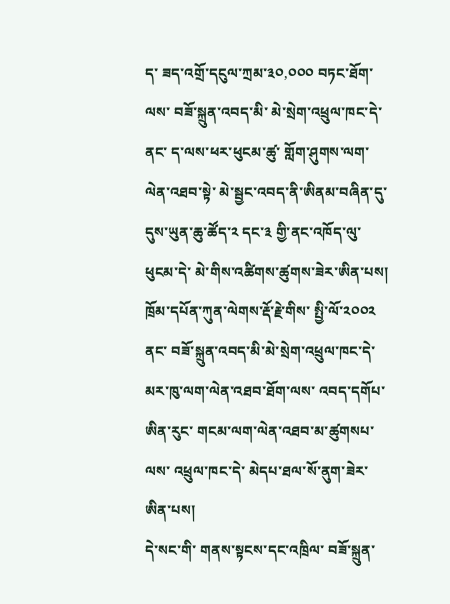ད་ ཟད་འགྲོ་དངུལ་ཀྲམ་༣༠,༠༠༠ བཏང་ཐོག་ལས་ བཟོ་སྐྲུན་འབད་མི་ མེ་སྲེག་འཕྲུལ་ཁང་དེ་ནང་ ད་ལས་ཕར་ཕུངམ་ཚུ་ གློག་ཤུགས་ལག་ལེན་འཐབ་སྟེ་ མེ་སྦྱང་འབད་ནི་ཨིནམ་བཞིན་དུ་ དུས་ཡུན་ཆུ་ཚོད་༢ དང་༣ གྱི་ནང་འཁོད་ལུ་ ཕུངམ་དེ་ མེ་གིས་འཚིགས་ཚུགས་ཟེར་ཨིན་པས།
ཁྲོམ་དཔོན་ཀུན་ལེགས་རྡོ་རྗེ་གིས་ སྤྱི་ལོ་༢༠༠༢ ནང་ བཟོ་སྐྲུན་འབད་མི་མེ་སྲེག་འཕྲུལ་ཁང་དེ་ མར་ཁུ་ལག་ལེན་འཐབ་ཐོག་ལས་ འབད་དགོཔ་ཨིན་རུང་ གངམ་ལག་ལེན་འཐབ་མ་ཚུགསཔ་ལས་ འཕྲུལ་ཁང་དེ་ མེདཔ་ཐལ་སོ་ནུག་ཟེར་ཨིན་པས།
དེ་སང་གི་ གནས་སྟངས་དང་འཁྲིལ་ བཟོ་སྐྲུན་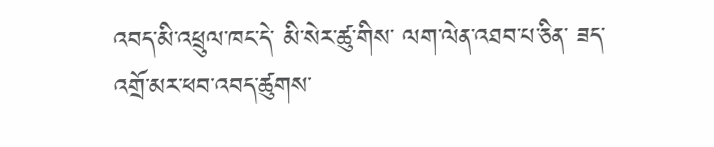འབད་མི་འཕྲུལ་ཁང་དེ་ མི་སེར་ཚུ་གིས་ ལག་ལེན་འཐབ་པ་ཅིན་ ཟད་འགྲོ་མར་ཕབ་འབད་ཚུགས་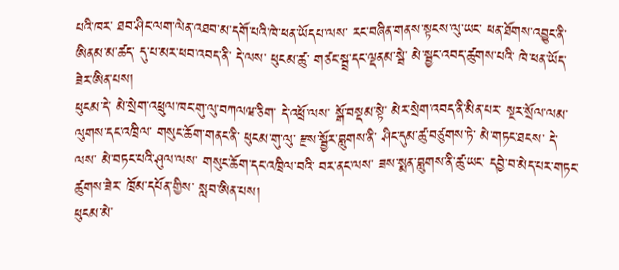པའི་ཁར་ ཐབ་ཤིང་ལག་ལེན་འཐབ་མ་དགོ་པའི་ཁེ་ཕན་ཡོདཔ་ལས་ རང་བཞིན་གནས་སྟངས་ལུ་ཡང་ ཕན་ཐོགས་འབྱུང་ནི་ཨིནམ་མ་ཚད་ དུ་པ་མར་ཕབ་འབད་ནི་ དེ་ལས་ ཕུངམ་ཚུ་ གཙང་སྦྲ་དང་ལྡནམ་སྦེ་ མེ་སྦྱང་འབད་ཚུགས་པའི་ ཁེ་ཕན་ཡོད་ཟེར་ཨིན་པས།
ཕུངམ་དེ་ མེ་སྲེག་འཕྲུལ་ཁང་གུ་ལུ་བཀལཝ་ཅིག་ དེ་འཕྲོ་ལས་ སྒོ་བསྡམ་སྟེ་ མེར་སྲེག་འབད་ནི་མིན་པར་ སྔར་སྲོལ་ལམ་ལུགས་དང་འཁྲིལ་ གསུང་ཆོག་གནང་ནི་ ཕུངམ་གུ་ལུ་ རྫས་སྦྱོར་བླུགས་ནི་ ཤིང་དུམ་ཚུ་བཙུགས་ཏེ་ མེ་གཏང་ཐངས་ དེ་ལས་ མེ་བཏང་པའི་ཤུལ་ལས་ གསུང་ཆོག་དང་འཁྲིལ་བའི་ བར་ནང་ལས་ ཟས་སྨན་བླུགས་ནི་ཚུ་ཡང་ དབྱེ་བ་མེད་པར་གཏང་ཚུགས་ཟེར་ ཁྲོམ་དཔོན་གྱིས་ སླབ་ཨིན་པས།
ཕུངམ་མེ་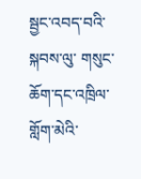སྦྱང་འབད་བའི་སྐབས་ལུ་ གསུང་ཆོག་དང་འཁྲིལ་ གློག་མེའི་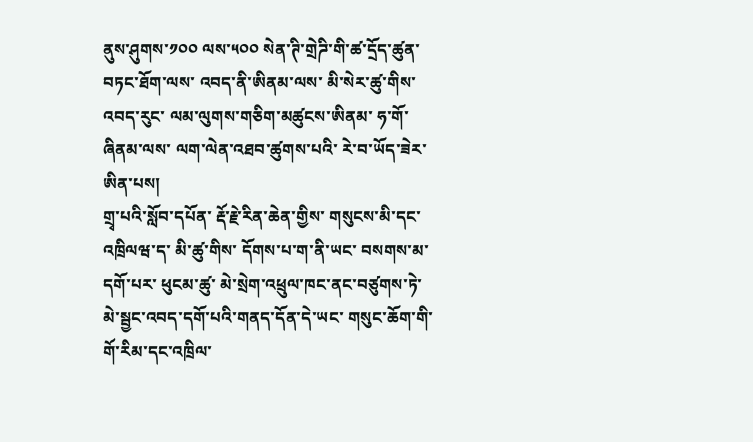ནུས་ཤུགས་༡༠༠ ལས་༥༠༠ སེན་ཊི་གྲེཌི་གི་ཚ་དྲོད་ཚུན་བཏང་ཐོག་ལས་ འབད་ནི་ཨིནམ་ལས་ མི་སེར་ཚུ་གིས་འབད་རུང་ ལམ་ལུགས་གཅིག་མཚུངས་ཨིནམ་ ཧ་གོ་ཞིནམ་ལས་ ལག་ལེན་འཐབ་ཚུགས་པའི་ རེ་བ་ཡོད་ཟེར་ཨིན་པས།
གྲྭ་པའི་སློབ་དཔོན་ རྡོ་རྗེ་རིན་ཆེན་གྱིས་ གསུངས་མི་དང་འཁྲིལཝ་ད་ མི་ཚུ་གིས་ དོགས་པ་ག་ནི་ཡང་ བསགས་མ་དགོ་པར་ ཕུངམ་ཚུ་ མེ་སྲེག་འཕྲུལ་ཁང་ནང་བཙུགས་ཏེ་ མེ་སྦྱང་འབད་དགོ་པའི་གནད་དོན་དེ་ཡང་ གསུང་ཆོག་གི་གོ་རིམ་དང་འཁྲིལ་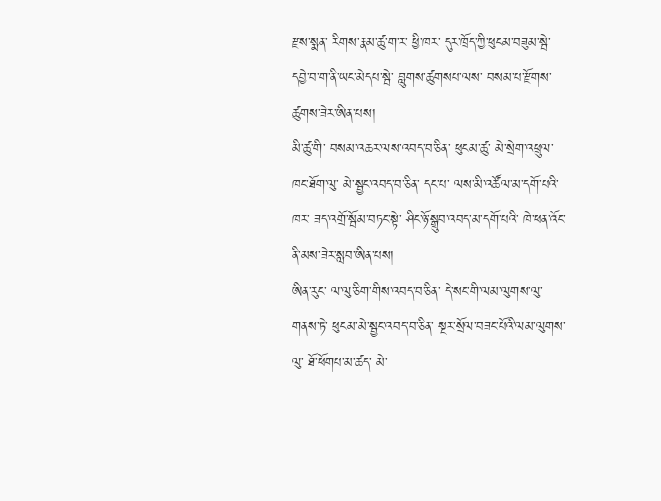རྫས་སྨན་ རིགས་རྣམ་ཚུ་ག་ར་ ཕྱི་ཁར་ དུར་ཁྲོད་ཀྱི་ཕུངམ་བཟུམ་སྦེ་ དབྱེ་བ་ག་ནི་ཡང་མེདཔ་སྦེ་ བླུགས་ཚུགསཔ་ལས་ བསམ་པ་རྫོགས་ཚུགས་ཟེར་ཨིན་པས།
མི་ཚུ་གི་ བསམ་འཆར་ལས་འབད་བ་ཅིན་ ཕུངམ་ཚུ་ མེ་སྲེག་འཕྲུལ་ཁང་ཐོག་ལུ་ མེ་སྦྱང་འབད་བ་ཅིན་ དང་པ་ ལས་མི་འཚོལ་མ་དགོ་པའི་ཁར་ ཟད་འགྲོ་སྦོམ་བཏང་སྟེ་ ཤིང་ཉོ་སྒྲུབ་འབད་མ་དགོ་པའི་ ཁེ་ཕན་འོང་ནི་མས་ཟེར་སླབ་ཨིན་པས།
ཨིན་རུང་ ལ་ལུ་ཅིག་གིས་འབད་བ་ཅིན་ དེ་སང་གི་ལམ་ལུགས་ལུ་གནས་ཏེ་ ཕུངམ་མེ་སྦྱང་འབད་བ་ཅིན་ སྔར་སྲོལ་བཟང་པོའི་ལམ་ལུགས་ལུ་ ཐོ་ཕོགཔ་མ་ཚད་ མེ་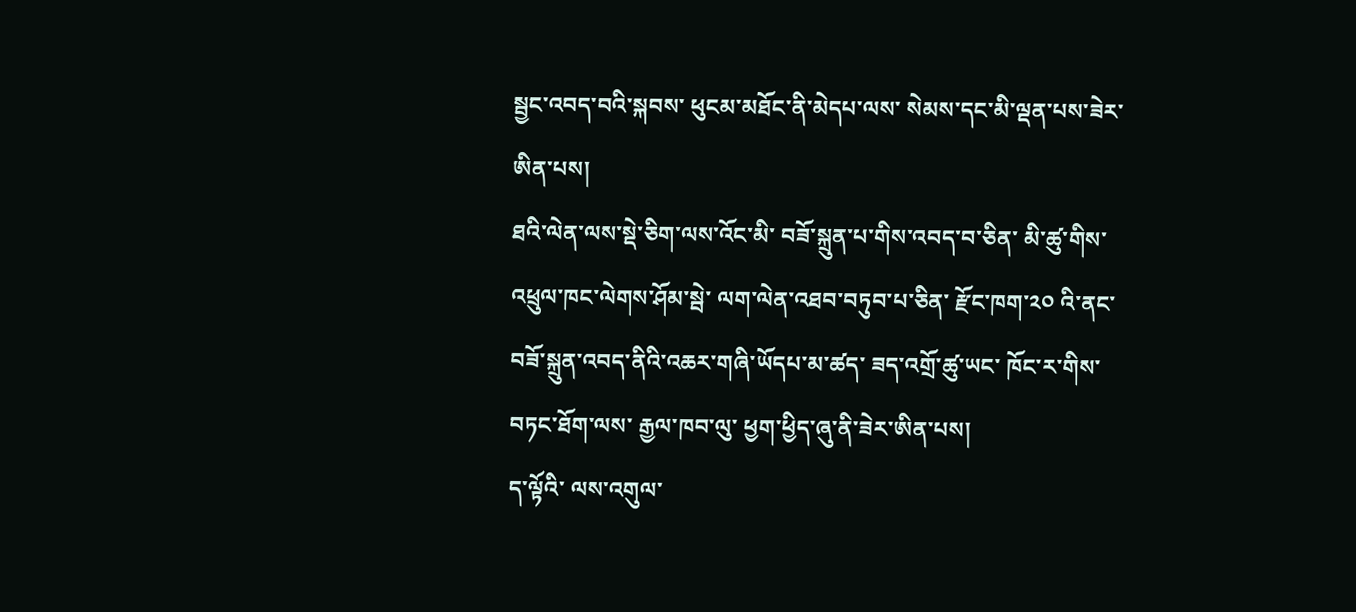སྦྱང་འབད་བའི་སྐབས་ ཕུངམ་མཐོང་ནི་མེདཔ་ལས་ སེམས་དང་མི་ལྡན་པས་ཟེར་ཨིན་པས།
ཐའི་ལེན་ལས་སྡེ་ཅིག་ལས་འོང་མི་ བཟོ་སྐྲུན་པ་གིས་འབད་བ་ཅིན་ མི་ཚུ་གིས་ འཕྲུལ་ཁང་ལེགས་ཤོམ་སྦེ་ ལག་ལེན་འཐབ་བཏུབ་པ་ཅིན་ རྫོང་ཁག་༢༠ འི་ནང་ བཟོ་སྐྲུན་འབད་ནིའི་འཆར་གཞི་ཡོདཔ་མ་ཚད་ ཟད་འགྲོ་ཚུ་ཡང་ ཁོང་ར་གིས་ བཏང་ཐོག་ལས་ རྒྱལ་ཁབ་ལུ་ ཕྱག་ཕྱིད་ཞུ་ནི་ཟེར་ཨིན་པས།
ད་ལྟོའི་ ལས་འགུལ་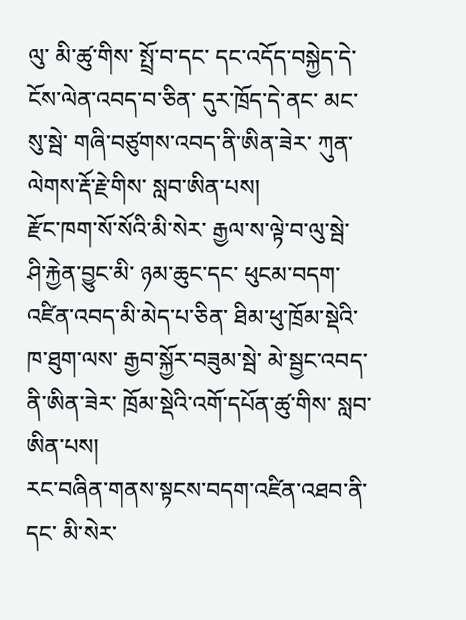ལུ་ མི་ཚུ་གིས་ སྤྲོ་བ་དང་ དང་འདོད་བསྐྱེད་དེ་ ངོས་ལེན་འབད་བ་ཅིན་ དུར་ཁྲོད་དེ་ནང་ མང་སུ་སྦེ་ གཞི་བཙུགས་འབད་ནི་ཨིན་ཟེར་ ཀུན་ལེགས་རྡོ་རྗེ་གིས་ སླབ་ཨིན་པས།
རྫོང་ཁག་སོ་སོའི་མི་སེར་ རྒྱལ་ས་ལྟེ་བ་ལུ་སྦེ་ ཤི་རྐྱེན་བྱུང་མི་ ཉམ་ཆུང་དང་ ཕུངམ་བདག་འཛིན་འབད་མི་མེད་པ་ཅིན་ ཐིམ་ཕུ་ཁྲོམ་སྡེའི་ཁ་ཐུག་ལས་ རྒྱབ་སྐྱོར་བཟུམ་སྦེ་ མེ་སྦྱང་འབད་ནི་ཨིན་ཟེར་ ཁྲོམ་སྡེའི་འགོ་དཔོན་ཚུ་གིས་ སླབ་ཨིན་པས།
རང་བཞིན་གནས་སྟངས་བདག་འཛིན་འཐབ་ནི་དང་ མི་སེར་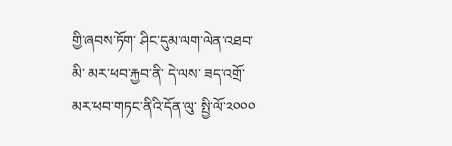གྱི་ཞབས་ཏོག་ ཤིང་དུམ་ལག་ལེན་འཐབ་མི་ མར་ཕབ་རྐྱབ་ནི་ དེ་ལས་ ཟད་འགྲོ་མར་ཕབ་གཏང་ནིའི་དོན་ལུ་ སྤྱི་ལོ་༢༠༠༠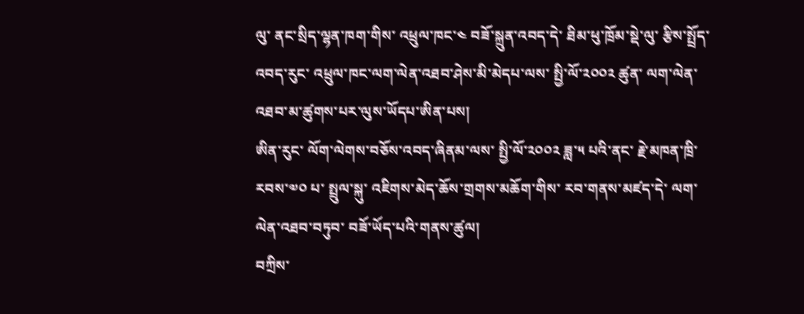ལུ་ ནང་སྲིད་ལྷན་ཁག་གིས་ འཕྲུལ་ཁང་༤ བཟོ་སྐྲུན་འབད་དེ་ ཐིམ་ཕུ་ཁྲོམ་སྡེ་ལུ་ རྩིས་སྤྲོད་འབད་རུང་ འཕྲུལ་ཁང་ལག་ལེན་འཐབ་ཤེས་མི་མེདཔ་ལས་ སྤྱི་ལོ་༢༠༠༢ ཚུན་ ལག་ལེན་འཐབ་མ་ཚུགས་པར་ལུས་ཡོདཔ་ཨིན་པས།
ཨིན་རུང་ ལོག་ལེགས་བཅོས་འབད་ཞིནམ་ལས་ སྤྱི་ལོ་༢༠༠༢ ཟླ་༥ པའི་ནང་ རྗེ་མཁན་ཁྲི་རབས་༧༠ པ་ སྤྲུལ་སྐུ་ འཇིགས་མེད་ཆོས་གྲགས་མཆོག་གིས་ རབ་གནས་མཛད་དེ་ ལག་ལེན་འཐབ་བཏུབ་ བཟོ་ཡོད་པའི་གནས་ཚུལ།
བཀྲིས་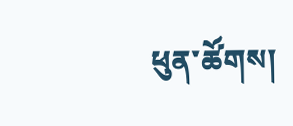ཕུན་ཚོགས།